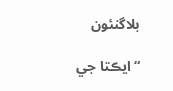بلاگنئون

“ايڪتا جي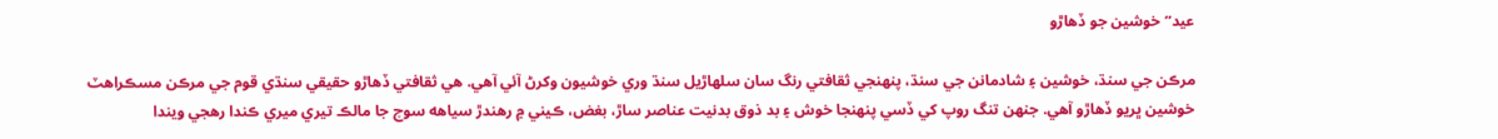عيد” خوشين جو ڏهاڙو

مرڪن جي سنڌ، خوشين ۽ شادمانن جي سنڌ، پنهنجي ثقافتي رنگ سان سلهاڙيل سنڌ وري خوشيون وکرڻ آئي آهي. هي ثقافتي ڏهاڙو حقيقي سنڌي قوم جي مرڪن مسڪراهٽ خوشين ڀريو ڏهاڙو آهي. جنهن تنگ روپ کي ڏسي پنهنجا خوش ۽ بد ذوق بدنيت عناصر ساڙ، بغض، ڪيني ۾ رهندڙ سياهه سوچ جا مالڪ تيري ميري ڪندا رهجي ويندا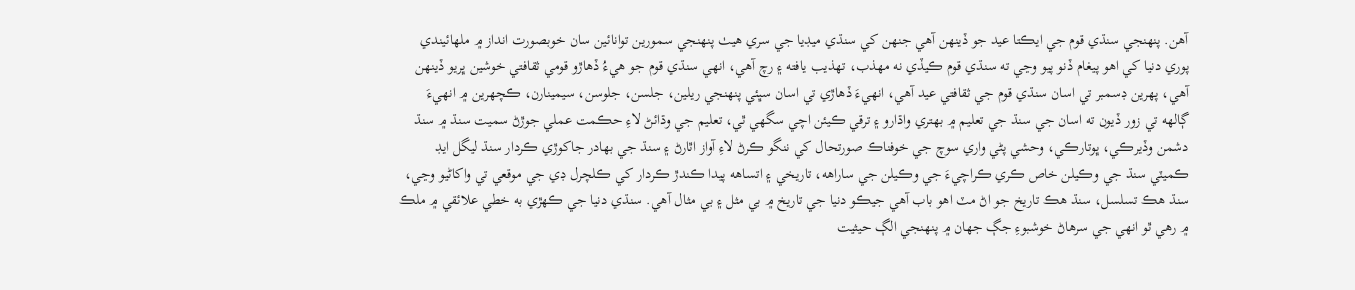آهن. پنهنجي سنڌي قوم جي ايڪتا عيد جو ڏينهن آهي جنهن کي سنڌي ميڊيا جي سري هيٺ پنهنجي سمورين توانائين سان خوبصورت انداز ۾ ملهائيندي پوري دنيا کي اهو پيغام ڏنو پيو وڃي ته سنڌي قوم ڪيڏي نه مهذب، تهذيب يافته ۽ رچ آهي، انهي سنڌي قوم جو هيءُ ڏهاڙو قومي ثقافتي خوشين ڀريو ڏينهن آهي، پهرين ڊسمبر تي اسان سنڌي قوم جي ثقافتي عيد آهي، انهيءَ ڏهاڙي تي اسان سڀئي پنهنجي ريلين، جلسن، جلوسن، سيمينارن، ڪچهرين ۾ انهيءَ ڳالهه تي زور ڏيون ته اسان جي سنڌ جي تعليم ۾ بهتري واڌارو ۽ ترقي ڪيئن اچي سگهي ٿي، تعليم جي وڌائڻ لاءِ حڪمت عملي جوڙڻ سميت سنڌ ۾ سنڌ دشمن وڏيرڪي، ڀوتارڪي، وحشي پڻي واري سوچ جي خوفناڪ صورتحال کي ننگو ڪرڻ لاءِ آواز اٿارڻ ۽ سنڌ جي بهادر جاکوڙي ڪردار سنڌ ليگل ايڊ ڪميٽي سنڌ جي وڪيلن خاص ڪري ڪراچيءَ جي وڪيلن جي ساراهه، تاريخي ۽ اتساهه پيدا ڪندڙ ڪردار کي ڪلچرل ڊي جي موقعي تي واکاڻيو وڃي، سنڌ هڪ تسلسل، سنڌ هڪ تاريخ جو اڻ مٽ اهو باب آهي جيڪو دنيا جي تاريخ ۾ بي مثل ۽ بي مثال آهي. سنڌي دنيا جي ڪهڙي به خطي علائقي ۾ ملڪ ۾ رهي ٿو انهي جي سرهاڻ خوشبوءِ جڳ جهان ۾ پنهنجي الڳ حيثيت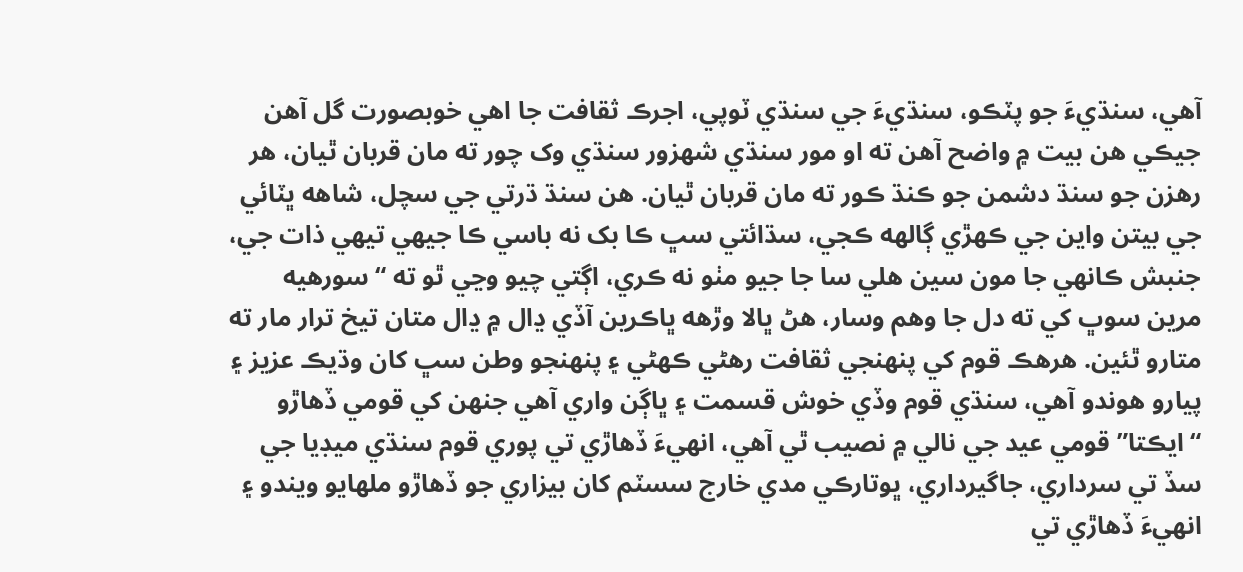آهي، سنڌيءَ جو پٽڪو، سنڌيءَ جي سنڌي ٽوپي، اجرڪ ثقافت جا اهي خوبصورت گل آهن جيڪي هن بيت ۾ واضح آهن ته او مور سنڌي شهزور سنڌي وک چور ته مان قربان ٿيان، هر رهزن جو سنڌ دشمن جو ڪنڌ ڪور ته مان قربان ٿيان. هن سنڌ ڌرتي جي سچل، شاهه ڀٽائي جي بيتن واين جي ڪهڙي ڳالهه ڪجي، سڌائتي سڀ ڪا بک نه باسي ڪا جيهي تيهي ذات جي، جنبش ڪانهي جا مون سين هلي سا جا جيو مٺو نه ڪري، اڳتي چيو وڃي ٿو ته “سورهيه مرين سوڀ کي ته دل جا وهم وسار، هڻ ڀالا وڙهه ڀاڪرين آڏي ڍال ۾ ڍال متان تيخ ترار مار ته متارو ٿئين. هرهڪ قوم کي پنهنجي ثقافت رهڻي ڪهڻي ۽ پنهنجو وطن سڀ کان وڌيڪ عزيز ۽ پيارو هوندو آهي، سنڌي قوم وڏي خوش قسمت ۽ ڀاڳن واري آهي جنهن کي قومي ڏهاڙو “ايڪتا” قومي عيد جي نالي ۾ نصيب ٿي آهي، انهيءَ ڏهاڙي تي پوري قوم سنڌي ميڊيا جي سڏ تي سرداري، جاگيرداري، ڀوتارڪي مدي خارج سسٽم کان بيزاري جو ڏهاڙو ملهايو ويندو ۽ انهيءَ ڏهاڙي تي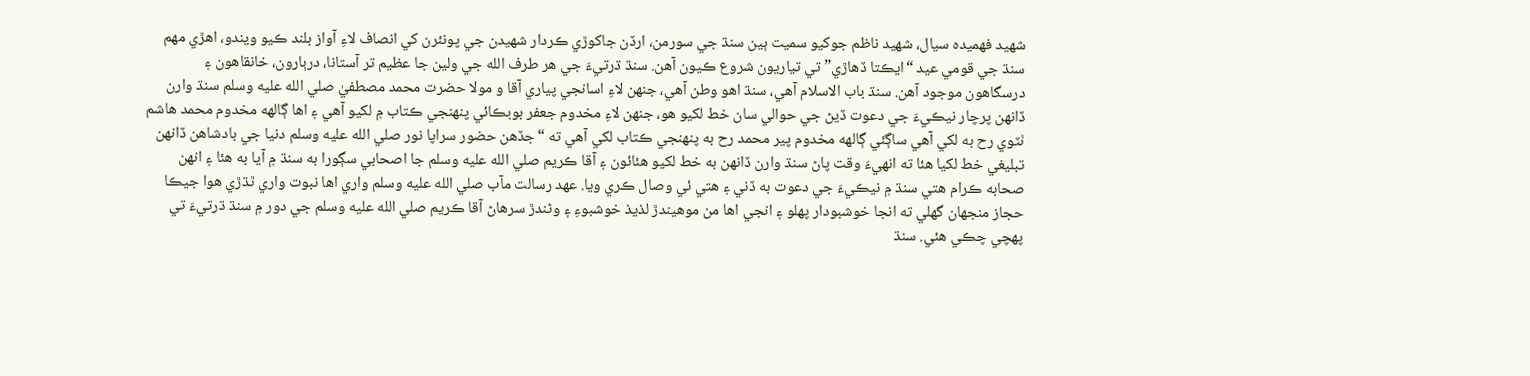شهيد فهميده سيال، شهيد ناظم جوکيو سميت ٻين سنڌ جي سورمن، ارڏن جاکوڙي ڪردار شهيدن جي پونئرن کي انصاف لاءِ آواز بلند ڪيو ويندو، اهڙي مهم سنڌ جي قومي عيد “ايڪتا ڏهاڙي” تي تياريون شروع ڪيون آهن. سنڌ ڌرتيءَ جي هر طرف الله جي ولين جا عظيم تر آستانا، درٻارون، خانقاهون ۽ درسگاهون موجود آهن. سنڌ باب الاسلام آهي، سنڌ اهو وطن آهي، جنهن لاءِ اسانجي پياري آقا و مولا حضرت محمد مصطفيٰ صلي الله عليه وسلم سنڌ وارن ڏانهن پرچار نيڪيءَ جي دعوت ڏيڻ جي حوالي سان خط لکيو هو، جنهن لاءِ مخدوم جعفر بوبڪائي پنهنجي ڪتاب ۾ لکيو آهي ۽ اها ڳالهه مخدوم محمد هاشم ٺٽوي رح به لکي آهي ساڳئي ڳالهه مخدوم پير محمد رح به پنهنجي ڪتاب لکي آهي ته “جڏهن حضور سراپا نور صلي الله عليه وسلم دنيا جي بادشاهن ڏانهن تبليغي خط لکيا هئا ته انهيءَ وقت پاڻ سنڌ وارن ڏانهن به خط لکيو هئائون ۽ آقا ڪريم صلي الله عليه وسلم جا اصحابي سڳورا به سنڌ ۾ آيا به هئا ۽ انهن صحابه ڪرام هتي سنڌ ۾ نيڪيءَ جي دعوت به ڏني ۽ هتي ئي وصال ڪري ويا. عهد رسالت مآب صلي الله عليه وسلم واري اها نبوت واري ٿڌڙي هوا جيڪا حجاز منجهان گهلي ته انجا خوشبودار پهلو ۽ انجي اها من موهيندڙ لذيذ خوشبوءِ ۽ وڻندڙ سرهاڻ آقا ڪريم صلي الله عليه وسلم جي دور ۾ سنڌ ڌرتيءَ تي پهچي چڪي هئي. سنڌ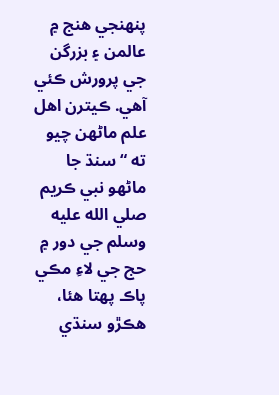پنهنجي هنج ۾ عالمن ۽ بزرگن جي پرورش ڪئي آهي. ڪيترن اهل علم ماڻهن چيو ته “ سنڌ جا ماڻهو نبي ڪريم صلي الله عليه وسلم جي دور ۾ حج جي لاءِ مڪي پاڪ پهتا هئا، هڪڙو سنڌي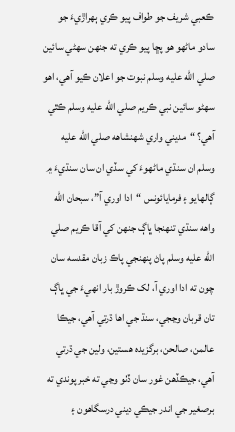ڪعبي شريف جو طواف پيو ڪري ٻهراڙيءَ جو سادو ماڻهو هو پڇا پيو ڪري ته جنهن سهڻي سائين صلي الله عليه وسلم نبوت جو اعلان ڪيو آهي، اهو سهڻو سائين نبي ڪريم صلي الله عليه وسلم ڪٿي آهي؟ “مديني واري شهنشاهه صلي الله عليه وسلم ان سنڌي ماڻهوءَ کي سڏي ان سان سنڌيءَ ۾ ڳالهايو ۽ فرمايائونس “ادا اوري آ”، سبحان الله واهه سنڌي تنهنجا ڀاڳ جنهن کي آقا ڪريم صلي الله عليه وسلم پاڻ پنهنجي پاڪ زبان مقدسه سان چون ته ادا اوري آ، لک ڪروڙ بار انهيءَ جي ڀاڳ تان قربان وڃجي، سنڌ جي اها ڌرتي آهي، جيڪا عالمن، صالحن، برگزيده هستين، ولين جي ڌرتي آهي، جيڪڏهن غور سان ڏٺو وڃي ته خبر پوندي ته برصغير جي اندر جيڪي ديني درسگاهون ۽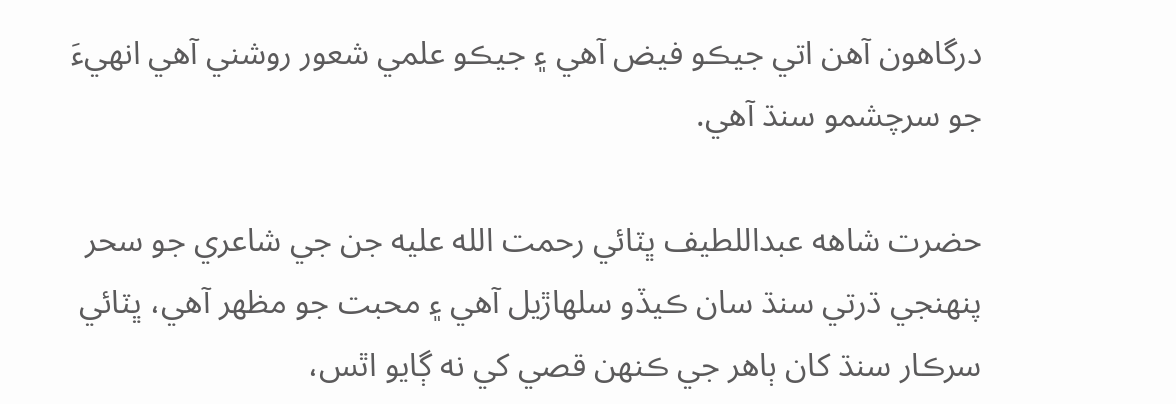درگاهون آهن اتي جيڪو فيض آهي ۽ جيڪو علمي شعور روشني آهي انهيءَ جو سرچشمو سنڌ آهي.

حضرت شاهه عبداللطيف ڀٽائي رحمت الله عليه جن جي شاعري جو سحر پنهنجي ڌرتي سنڌ سان ڪيڏو سلهاڙيل آهي ۽ محبت جو مظهر آهي، ڀٽائي سرڪار سنڌ کان ٻاهر جي ڪنهن قصي کي نه ڳايو اٿس،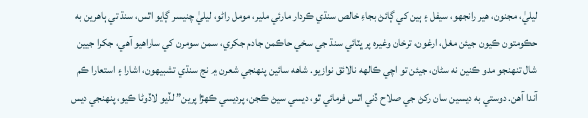ليليٰ، مجنون، هير رانجهو، سيفل ۽ ٻين کي ڳائڻ بجاءِ خالص سنڌي ڪردار مارئي ملير، مومل راڻو، ليليٰ چنيسر ڳايو اٿس، سنڌ تي ٻاهرين به حڪومتون ڪيون جيئن مغل، ارغون، ترخان وغيره پر ڀٽائي سنڌ جي سخي حاڪمن جادم جکري، سمن سومرن کي ساراهيو آهي، جکرا جيين شال تنهنجو مدو ڪنين نه سڻان، جيئن تو اچي ڪالهه نالائق نوازيو. شاهه سائين پنهنجي شعرن ۾ نج سنڌي تشبيهون، اشارا ۽ استعارا ڪم آندا آهن. دوستي به ديسين سان رکڻ جي صلاح ڏني اٿس فرمائي ٿو، ديسي سيڻ ڪجن، پرديسي ڪهڙا پرين” لڏيو لاڏوڻا ڪيو، پنهنجي ديس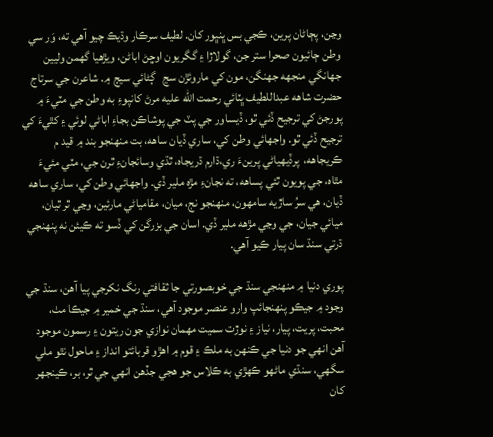وڃن، پڄاڻان پرين، ڪجي بس ڀنڀور کان. لطيف سرڪار وڌيڪ چيو آهي ته، وَر سي وطن ڄائيون صحرا ستر جن، گولاڙا ۽ گگريون اوڇڻ اباڻن، ويڙهيا گهمن وليين جهانگي منجهه جهنگن، مون کي ماروئڙن سڃ   ڳڻائي سيڄ ۾. شاعرن جي سرتاج حضرت شاهه عبداللطيف ڀٽائي رحمت الله عليه مرڻ کانپوءِ به وطن جي مٽيءَ ۾ پورجڻ کي ترجيح ڏئي ٿو، ڏيساور جي پٽ جي پوشاڪن بجاءِ اباڻي لوئي ۽ کٿيءَ کي ترجيح ڏئي ٿو. واجهائي وطن کي، ساري ڏيان ساهه، بت منهنجو بند ۾ قيد م ڪريجاهه،  پرڏيهياڻي پرينءَ ري،ڌارم ڌريجاه، ٿڌي وسائجانءِ ٿرن جي، مٽي مئيءَ مٿاه، جي پويون ٿئي پساهه، ته نجانءِ مڙه ملير ڏي. واجهائي وطن کي، ساري ساهه ڏيان، هي سرُ ساڙيه سامهون، منهنجو نج، ميان، مقامياڻي مارئين، وڃي ٿر ٿيان، ميائي جيان، جي وڃي مڙهه ملير ڏي. اسان جي بزرگن کي ڏسو ته ڪيئن نه پنهنجي ڌرتي سنڌ سان پيار ڪيو آهي.

پوري دنيا ۾ منهنجي سنڌ جي خوبصورتي جا ثقافتي رنگ نکرجي پيا آهن، سنڌ جي وجود ۾ جيڪو پنهنجائپ وارو عنصر موجود آهي، سنڌ جي خمير ۾ جيڪا مٺ، محبت، پريت، پيار، نياز ۽ نوڙت سميت مهمان نوازي جون ريتون ۽ رسمون موجود آهن انهي جو دنيا جي ڪنهن به ملڪ ۽ قوم ۾ اهڙو قربائتو انداز ۽ ماحول نٿو ملي سگهي، سنڌي ماڻهو ڪهڙي به ڪلاس جو هجي جڏهن انهي جي ٿر، بر، ڪينجهر کان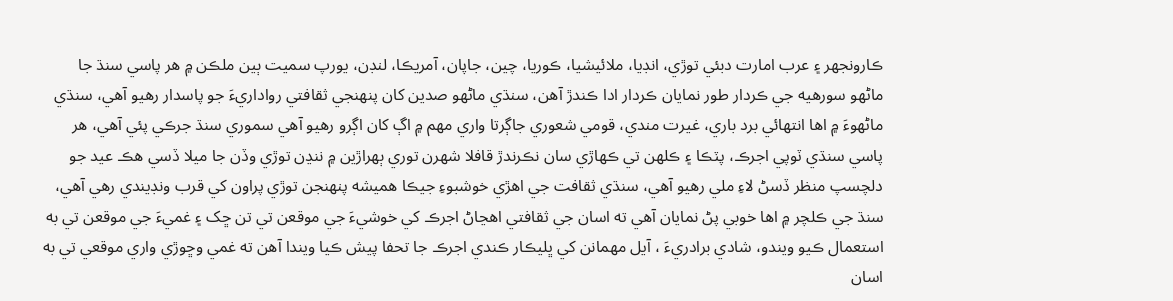ڪارونجهر ۽ عرب امارت دبئي توڙي، انڊيا، ملائيشيا، ڪوريا، چين، جاپان، آمريڪا، لنڊن، يورپ سميت ٻين ملڪن ۾ هر پاسي سنڌ جا ماڻهو سورهيه جي ڪردار طور نمايان ڪردار ادا ڪندڙ آهن، سنڌي ماڻهو صدين کان پنهنجي ثقافتي رواداريءَ جو پاسدار رهيو آهي، سنڌي ماڻهوءَ ۾ اها انتهائي برد باري، غيرت مندي، قومي شعوري جاڳرتا واري مهم ۾ اڳ کان اڳرو رهيو آهي سموري سنڌ جرڪي پئي آهي، هر پاسي سنڌي ٽوپي اجرڪ، پٽڪا ۽ ڪلهن تي ڪهاڙي سان نڪرندڙ قافلا شهرن توري ٻهراڙين ۾ ننڍن توڙي وڏن جا ميلا ڏسي هڪ عيد جو دلچسپ منظر ڏسڻ لاءِ ملي رهيو آهي، سنڌي ثقافت جي اهڙي خوشبوءِ جيڪا هميشه پنهنجن توڙي پراون کي قرب ونڊيندي رهي آهي، سنڌ جي ڪلچر ۾ اها خوبي پڻ نمايان آهي ته اسان جي ثقافتي اهڃاڻ اجرڪ کي خوشيءَ جي موقعن تي تن ڇک ۽ غميءَ جي موقعن تي به استعمال ڪيو ويندو، شادي برادريءَ ، آيل مهمانن کي ڀليڪار ڪندي اجرڪ جا تحفا پيش ڪيا ويندا آهن ته غمي وڇوڙي واري موقعي تي به اسان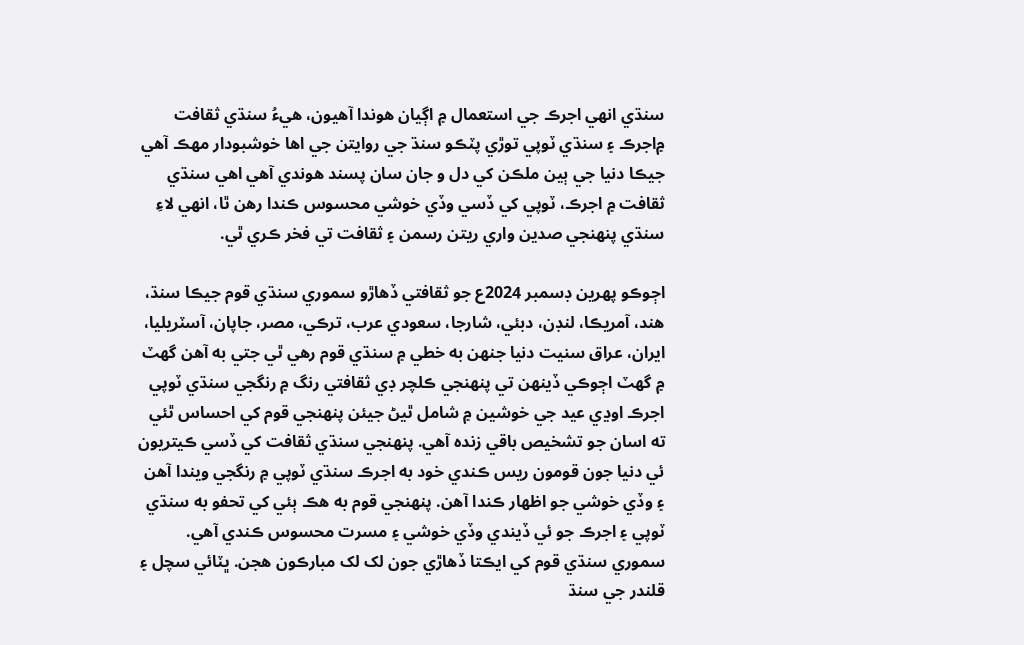سنڌي انهي اجرڪ جي استعمال ۾ اڳيان هوندا آهيون، هيءُ سنڌي ثقافت ۾اجرڪ ۽ سنڌي ٽوپي توڙي پٽڪو سنڌ جي روايتن جي اها خوشبودار مهڪ آهي جيڪا دنيا جي ٻين ملڪن کي دل و جان سان پسند هوندي آهي اهي سنڌي ثقافت ۾ اجرڪ، ٽوپي کي ڏسي وڏي خوشي محسوس ڪندا رهن ٿا، انهي لاءِ سنڌي پنهنجي صدين واري ريتن رسمن ۽ ثقافت تي فخر ڪري ٿي.

اڄوڪو پهرين ڊسمبر 2024ع جو ثقافتي ڏهاڙو سموري سنڌي قوم جيڪا سنڌ، هند، آمريڪا، لنڊن، دبئي، شارجا، سعودي عرب، ترڪي، مصر، جاپان، آسٽريليا، ايران، عراق سنيت دنيا جنهن به خطي ۾ سنڌي قوم رهي ٿي جتي به آهن گهٽ ۾ گهٽ اڄوڪي ڏينهن تي پنهنجي ڪلچر ڊي ثقافتي رنگ ۾ رنگجي سنڌي ٽوپي اجرڪ اوڍي عيد جي خوشين ۾ شامل ٿيڻ جيئن پنهنجي قوم کي احساس ٿئي ته اسان جو تشخيص باقي زنده آهي. پنهنجي سنڌي ثقافت کي ڏسي ڪيتريون ئي دنيا جون قومون ريس ڪندي خود به اجرڪ سنڌي ٽوپي ۾ رنگجي ويندا آهن ۽ وڏي خوشي جو اظهار ڪندا آهن. پنهنجي قوم به هڪ ٻئي کي تحفو به سنڌي ٽوپي ۽ اجرڪ جو ئي ڏيندي وڏي خوشي ۽ مسرت محسوس ڪندي آهي. سموري سنڌي قوم کي ايڪتا ڏهاڙي جون لک لک مبارڪون هجن. ڀٽائي سچل ۽ قلندر جي سنڌ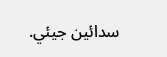سدائين جيئي.